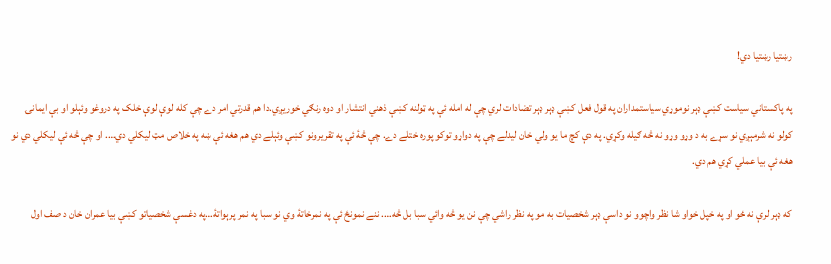رښتيا رښتيا دي!

په پاکستاني سياست کښې ډېر نوموړي سياستمداران په قول فعل کښې ډېر ډېر تضادات لري چې له امله ئې په ټولنه کښې ذهني انتشار او دوه رنګي خوريږي.دا هم قدرتي امر دے چې کله لوې لوې خلک په دروغو وئېلو او بې ايمانۍ کولو نه شرمېږي نو سړے به د وړو وړو نه څه ګيله وکړي. په دې کچ ما يو ولي خان ليدلے چې په دواړو توکو پوره ختلے دے. چې څۀ ئې په تقريرونو کښې وئېلے دي هم هغه ئې ښه په خلاص مټ ليکلي دي…. او چې څه ئې ليکلي دي نو هغه ئې بيا عملي کړي هم دي.

که ډېر لرې نه ځو او په خپل خواو شا نظر واچوو نو داسې ډېر شخصيات به مو په نظر راشي چې نن يو څه وائي سبا بل څه…. ننے نمونځ ئې په نمرخاتۀ وي نو سبا په نمر پرېواتۀ…په دغسې شخصياتو کښې بيا عمران خان د صف اول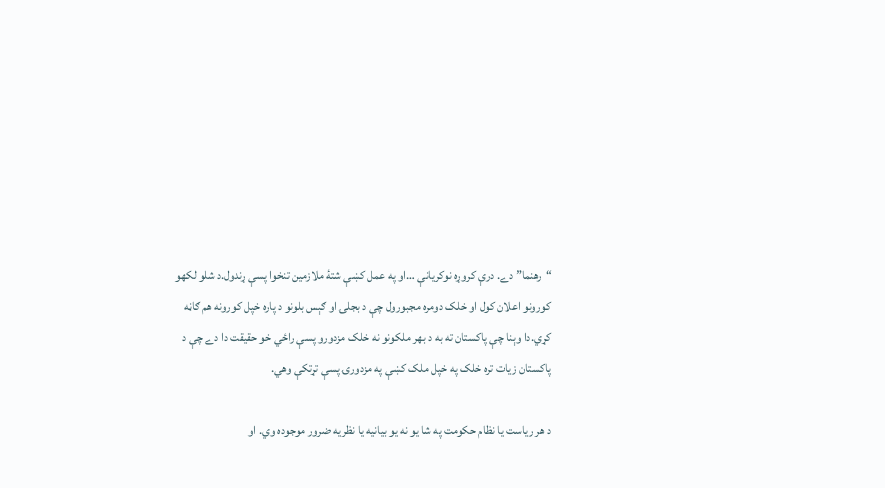“رهنما” دے. درې کروړه نوکريانې …او په عمل کښې شتۀ ملازمين تنخوا پسې ړندول.د شلو لکهو کورونو اعلان کول او خلک دومره مجبورول چې د بجلۍ او ګېس بلونو د پاره خپل کورونه هم ګاڼه کړي.دا وېنا چې پاکستان ته به د بهر ملکونو نه خلک مزدورو پسې راځي خو حقیقت دا دے چې د پاکستان زيات تره خلک په خپل ملک کښې په مزدورۍ پسې تړتکې وهي.

د هر رياست يا نظام حکومت په شا يو نه يو بيانيه يا نظريه ضرور موجوده وي. او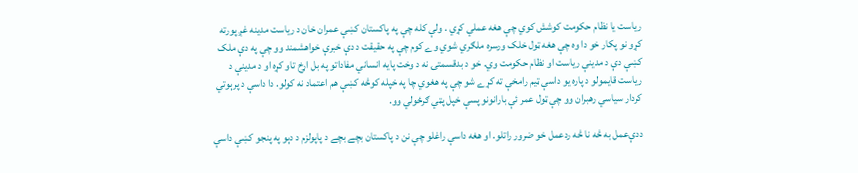رياست يا نظام حکومت کوشش کوي چې هغه عملي کړي . ولې کله چې په پاکستان کښې عمران خان د رياست مدينه غږ پورته کړو نو پکار خو دا وه چې هغه ټول خلک ورسره ملګري شوي وے کوم چې په حقيقت د دې خبرې خواهشمند وو چې په دې ملک کښې دې د مدينې رياست او نظام حکومت وي. خو د بدقسمتۍ نه د وخت پايه انساني مفاداتو په بل اړخ تاو کړه او د مدينې د رياست قايمولو د پاره يو داسې ټيم رامخې ته کړے شو چې په هغوي چا په خپله کوڅه کښې هم اعتماد نه کولو. دا داسې د پرېوتي کردار سياسي رهبران وو چې ټول عمر ئې بارانونو پسې خپل پټي ګرځولي وو.

د‌دې‌عمل به څه نا څه ردعمل خو ضرور راتلو. او هغه داسې راغلو چې نن د پاکستان بچے بچے د پاپولزم د دېو په پنجو کښې داسې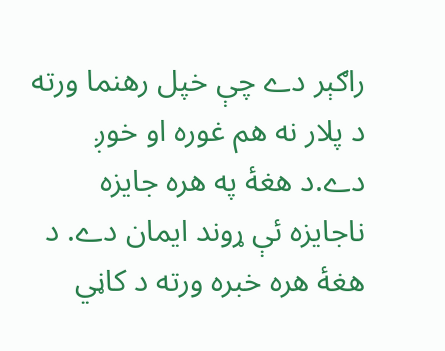راګېر دے چې خپل رهنما ورته د پلار نه هم غوره او خوږ دے.د هغۀ په هره جايزه ناجايزه ئې ړوند ايمان دے. د هغۀ هره خبره ورته د کاڼي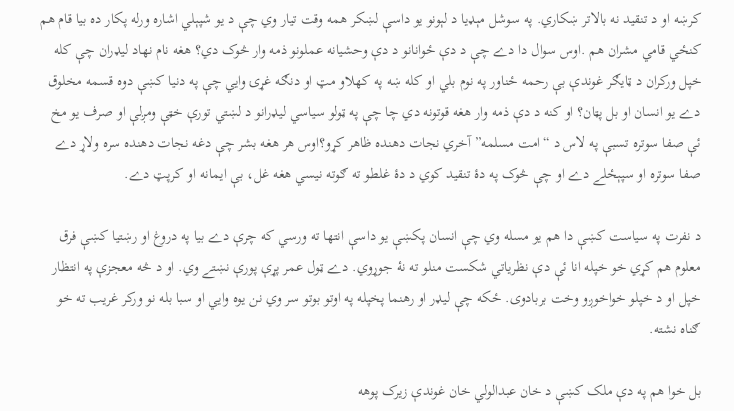کرښه او د تنقيد نه بالاتر ښکاري. په سوشل مېډيا د لېونو يو داسې لښکر همه وقت تيار وي چې د يو شپېلي اشاره ورله پکار ده بيا قام هم کنځي قامي مشران هم .اوس سوال دا دے چې د دې ځوانانو د دې وحشيانه عملونو ذمه وار څوک دي؟ هغه نام نهاد ليډران چې کله خپل ورکران د ټايګر غوندې بې رحمه ځناور په نوم بلي او کله ښه په کهلاو مټ او دنګه غړۍ وايي چې په دنيا کښې دوه قسمه مخلوق دے يو انسان او بل پټان؟ او کنه د دې ذمه وار هغه قوتونه دي چا چې په ټولو سياسي ليډرانو د لښتي تورې خټې ومږلې او صرف يو مخ ئې صفا سوتره تسبې په لاس د “امت مسلمه” آخري نجات دهنده ظاهر کړو؟اوس هر هغه بشر چې دغه نجات دهنده سره ولاړ دے صفا سوتره او سپېځلے دے او چې څوک په دۀ تنقيد کوي د دۀ غلطو ته ګوته نيسي هغه غل، بې ايمانه او کرپټ دے.

د نفرت په سياست کښې دا هم يو مسله وي چې انسان پکښې يو داسې انتها ته ورسي که چرې دے بيا په دروغ او رښتيا کښې فرق معلوم هم کړي خو خپله انا ئې دې نظرياتي شکست منلو ته نۀ جوړوي. دے ټول عمر پړې پورې نښتے وي. او د څه معجزې په انتظار خپل او د خپلو خواخوږو وخت بربادوی. ځکه چې ليډر او رهنما پخپله په اوتو بوتو سر وي نن يوه وايي او سبا بله نو ورکر غريب ته خو ګناه نشته.

بل خوا هم په دې ملک کښې د خان عبدالولي خان غوندې زيرک پوهه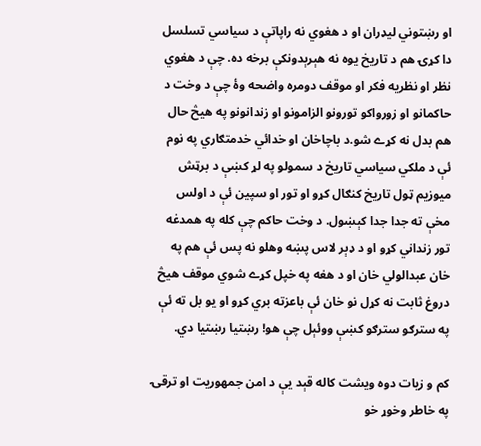او رښتوني ليډران او د هغوي نه راپاتې د سياسي تسلسل دا کړۍ هم د تاريخ يوه نه هېرېدونکې برخه ده. چې د هغوي نظر او نظريه فکر او موقف دومره واضحه وۀ چې د وخت د حاکمانو او زورواکو تورونو الزامونو او زندانونو په هيڅ حال هم بدل نه کړے شو.د باچاخان او خدائي خدمتګاري په نوم ئې د ملکي سياسي تاريخ د سمولو په لړ کښې د برټش ميوزيم ټول تاريخ کنګال کړو او تور او سپين ئې د اولس مخې ته جدا جدا کېښول. د وخت حاکم چې کله په همدغه تور زنداني کړو او د ډېر لاس پښه وهلو نه پس ئې هم په خان عبدالولي خان او د هغه په خپل کړے شوي موقف هيڅ دروغ ثابت نه کړل نو خان ئې باعزته بري کړو او يو بل ته ئې په سترګو سترګو کښې ووئېل چې هو! رښتيا رښتيا دي.

کم و زيات دوه ويشت کاله قېد يې د امن جمهوريت او ترقۍ په خاطر وخوړ خو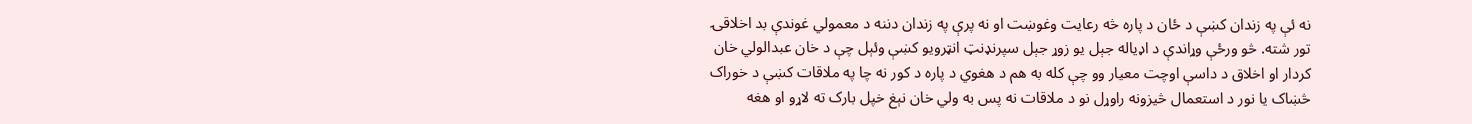نه ئې په زندان کښې د ځان د پاره څه رعايت وغوښت او نه پرې په زندان دننه د معمولي غوندې بد اخلاقۍ تور شته. څو ورځې وړاندې د اډياله جېل يو زوړ جېل سپرنډنټ انټرويو کښې وئېل چې د خان عبدالولي خان کردار او اخلاق د داسې اوچت معيار وو چې کله به هم د هغوي د پاره د کور نه چا په ملاقات کښې د خوراک څښاک يا نور د استعمال څيزونه راوړل نو د ملاقات نه پس به ولي خان نېغ خپل بارک ته لاړو او هغه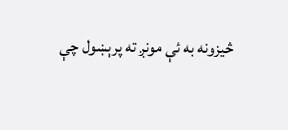څيزونه به ئې مونږ ته پرېښول چې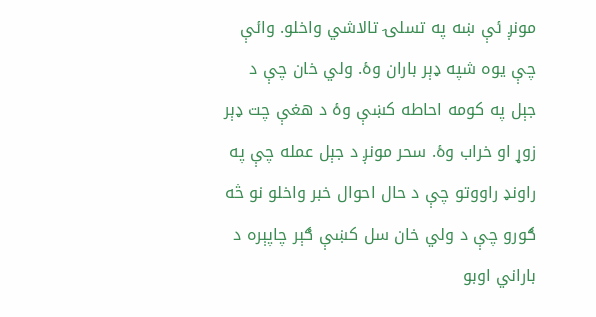مونږ ئې ښه په تسلۍ تالاشي واخلو. وائې چې يوه شپه ډېر باران وۀ. ولي خان چې د جېل په کومه احاطه کښې وۀ د هغې چت ډېر زوړ او خراب وۀ. سحر مونږ د جېل عمله چې په راونډ راووتو چې د حال احوال خبر واخلو نو څه ګورو چې د ولي خان سل کښې ګېر چاپېره د باراني اوبو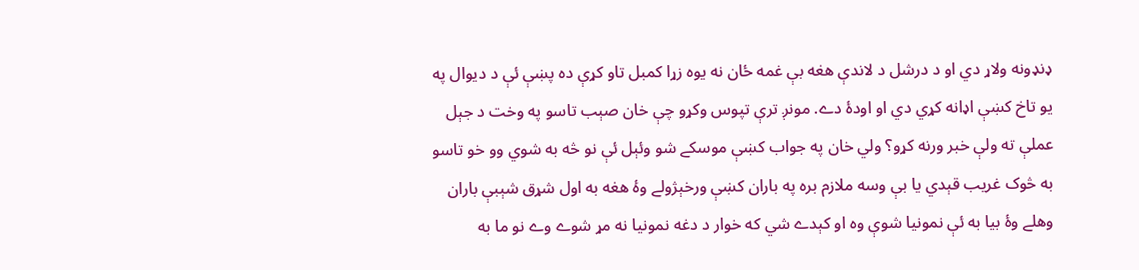ډنډونه ولاړ دي او د درشل د لاندې هغه بې غمه ځان نه يوه زړا کمبل تاو کړې ده پښې ئې د ديوال په يو تاخ کښې اډانه کړي دي او اودۀ دے. مونږ ترې تپوس وکړو چې خان صېب تاسو په وخت د جېل عملې ته ولې خبر ورنه کړو؟ ولي خان په جواب کښې موسکے شو وئېل ئې نو څه به شوي وو خو تاسو به څوک غريب قېدي يا بې وسه ملازم بره په باران کښې ورخېژولے وۀ هغه به اول شړق شېبې باران وهلے وۀ بيا به ئې نمونيا شوې وه او کېدے شي که خوار د دغه نمونيا نه مړ شوے وے نو ما به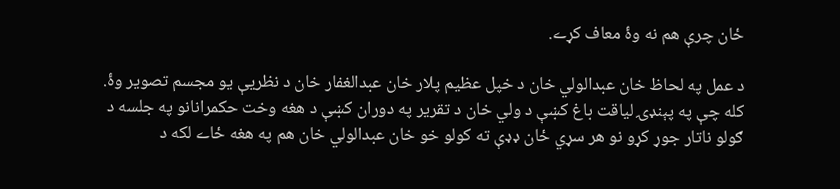ځان چرې هم نه وۀ معاف کړے.

د عمل په لحاظ خان عبدالولي خان د خپل عظيم پلار خان عبدالغفار خان د نظريې يو مجسم تصوير وۀ. کله چې په پېنډۍ لياقت باغ کښې د ولي خان د تقرير په دوران کښې د هغه وخت حکمرانانو په جلسه د ګولو ناتار جوړ کړو نو هر سړي ځان ډډې ته کولو خو خان عبدالولي خان هم په هغه ځاے لکه د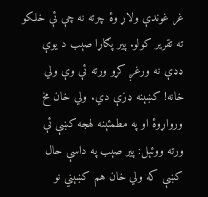غر غوندې ولاړ وۀ چرته نه چې ئې خلکو ته تقرير کولو. پير پګاړا صېب د يوې ډډې نه ورغږ کړو ورته ئې وې ولي خانه! کښېنه ډزې دي. ولي خان مخ ورواړوۀ او په مطمئېنه لهجه کښې ئې ورته ووئېل: پير صېب په داسې حال کښې که ولي خان هم کښېني نو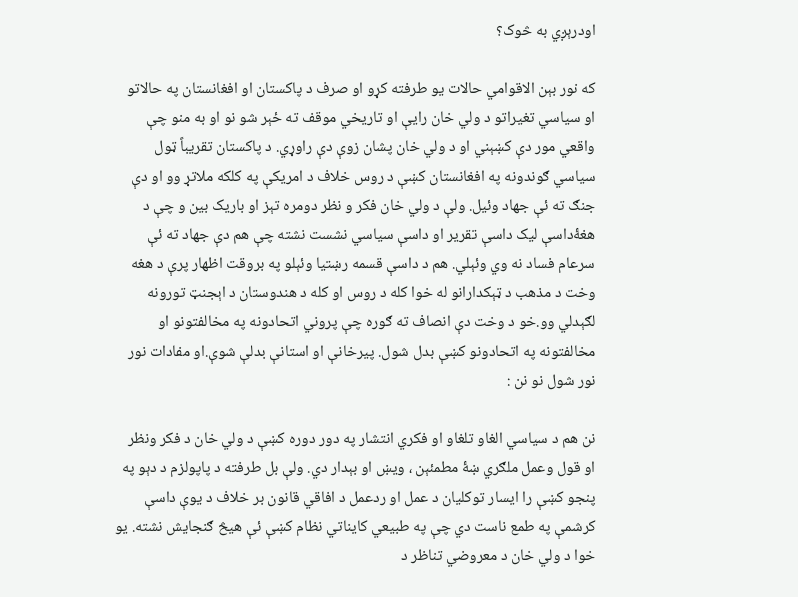اودرېږي به څوک؟

که نور بېن الاقوامي حالات يو طرفته کړو او صرف د پاکستان او افغانستان په حالاتو او سياسي تغيراتو د ولي خان رايې او تاريخي موقف ته ځېر شو نو او به منو چې واقعي مور دې کښېني او د ولي خان پشان زوې دې راوړي. د پاکستان تقريباً ټول سياسي ګوندونه په افغانستان کښې د روس خلاف د امريکې په کلکه ملاتړ وو او دې جنګ ته ئې جهاد وئیل. ولې د ولي خان فکر و نظر دومره تېز او باريک بين و چې د هغۀداسې ليک داسې تقرير او داسې سياسي نشست نشته چې هم دې جهاد ته ئې سرعام فساد نه وي وئېلي. هم د داسې قسمه رښتيا وئېلو په بروقت اظهار پرې د هغه وخت د مذهب د ټېکدارانو له خوا کله د روس او کله د هندوستان د اېجنټ تورونه لګېدلي وو.خو د وخت دې انصاف ته ګوره چې پروني اتحادونه په مخالفتونو او مخالفتونه په اتحادونو کښې بدل شول. پيرخانې او استانې بدلې شوې.او مفادات نور نور شول نو نن :

نن هم د سياسي الغاو تلغاو او فکري انتشار په دور دوره کښې د ولي خان د فکر ونظر او قول وعمل ملګري ښۀ مطمئېن ، ويښ او بېدار دي. ولې بل طرفته د پاپولزم د دېو په پنجو کښې را ايسار توکليان د عمل او ردعمل د افاقي قانون بر خلاف د يوې داسې کرشمې په طمع ناست دي چې په طبيعي کايناتي نظام کښې ئې هيڅ ګنجايش نشته. يو خوا د ولي خان د معروضي تناظر د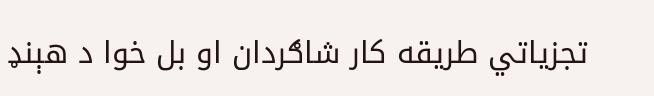تجزياتي طريقه کار شاګردان او بل خوا د هېنډ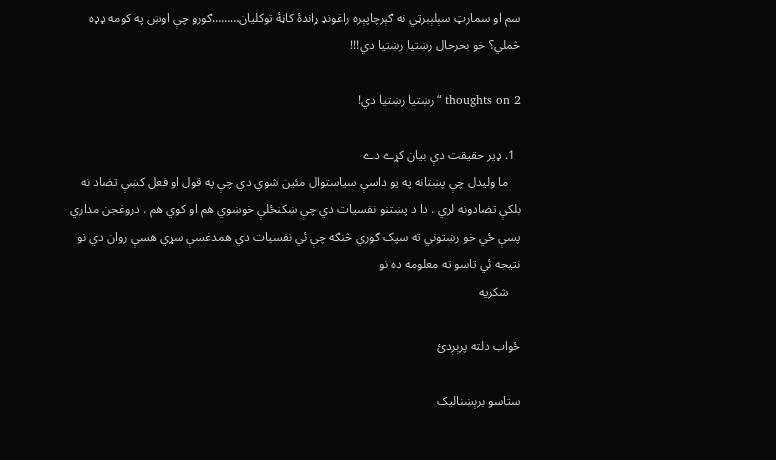سم او سمارټ سېلېبرټي نه ګېرچاپېره راغونډ ړاندۀ کاڼۀ توکليان………ګورو چې اوښ په کومه ډډه څملي؟ خو بحرحال رښتيا رښتيا دي!!!

2 thoughts on “رښتيا رښتيا دي!

  1. ډير حقيقت دې بيان کړے دے
    ما وليدل چې پښتانه په يو داسې سياستوال مئين شوي دي چې په قول او فعل کښې تضاد نه بلکې تضادونه لري . دا د پښتنو نفسيات دي چې ښکنځلې خوښوي هم او کوي هم . دروغجن مداري پسې ځي خو رښتوني ته سپک ګوري څنګه چې ئي نفسيات دي همدغسې سړي هسې روان دي نو نتيجه ئي تاسو ته معلومه ده نو
    شکريه

ځواب دلته پرېږدئ

ستاسو برېښناليک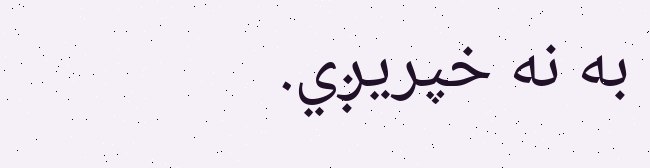به نه خپريږي.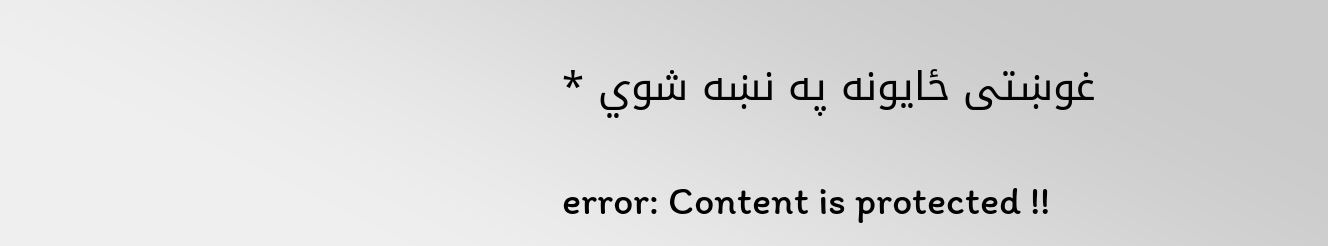غوښتى ځایونه په نښه شوي *

error: Content is protected !!